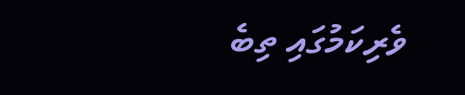ވެރިކަމުގައި ތިބެ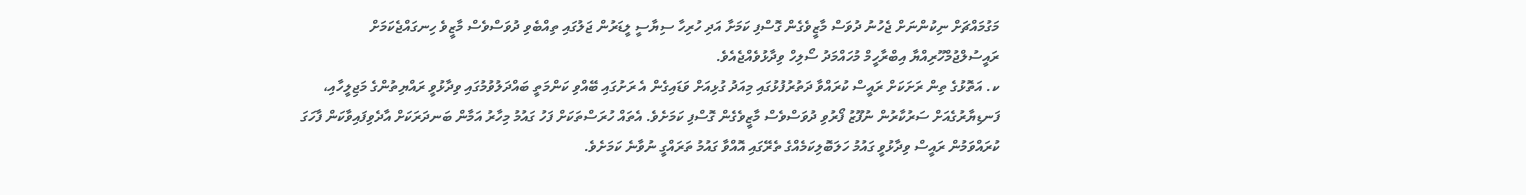މަގުމައްޗަށް ނިކުންނަށް ޖެހުނު ދުވަސް މާޒީވެގެން ގޮސްފި ކަމަށާ އަދި ހުރިހާ ސިޔާސީ ލީޑަރުން ޖަލުގައި ތިއްބެވި ދުވަސްވެސް މާޒީވެ ހިނގައްޖެކަމަށް ރައީސުލްޖުމްހޫރިއްޔާ އިބްރާހީމް މުހައްމަދު ސޯލިހް ވިދާޅުވެއްޖެއެވެ.
ކ. އަތޮޅުގެ ތިން ރަށަކަށް ރައީސް ކުރައްވާ ދަތުރުފުޅުގައި މިއަދު ގުޅިއަށް ވަޑައިގެން އެ ރަށުގައި ބޭއްވި ކަންމަތީ ބައްދަލުވުމުގައި ވިދާޅުވީ ރައްޔިތުންގެ މަޖިލީހާއި، ފަނޑިޔާރުގެއަށް ސަރުކާރުން ނުފޫޒު ފޯރުވި ދުވަސްވެސް މާޒީވެގެން ގޮސްފި ކަމަށެވެ. އެތައް ހުރަސްތަކަށް ފަހު ގައުމު މިހާރު އަމާން ބަނދަރަކަށް އާދެވިފައިވާކަން ފާހަގަ ކުރައްވަމުން ރައީސް ވިދާޅުވީ ގައުމު ހަލަބޮލިކަމެއްގެ ތެރޭގައި އޮއްވާ ގައުމު ތަރައްގީ ނުވާނެ ކަމަށެވެ.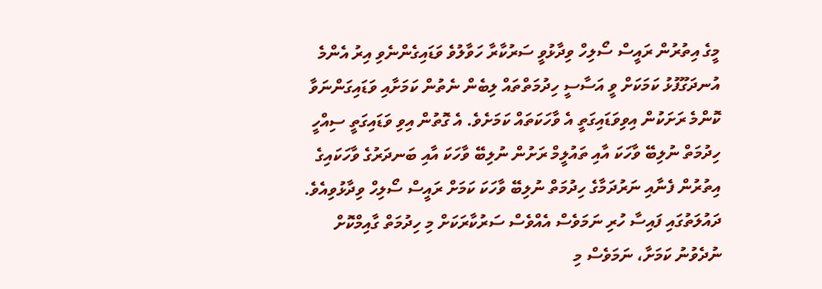މީގެ އިތުރުން ރައީސް ސޯލިހް ވިދާޅުވީ ސަރުކާރާ ހަވާލުވެ ވަޑައިގެންނެވި އިރު އެންމެ އުނދަގޫފުޅު ކަމަކަށް ވީ އަސާސީ ހިދުމަތްތައް ލިބެން ނެތުން ކަމަށާއި ވަޑައިގަންނަވާ ކޮންމެ ރަށަކުން އިވިވަޑައިގަތީ އެ ވާހަކަތައް ކަމަށެވެ. އެ ގޮތުން އިވި ވަޑައިގަތީ ސިއްހީ ހިދުމަތް ނުލިބޭ ވާހަކަ އާއި ތައުލީމް ރަށުން ނުލިބޭ ވާހަކަ އާއި ބަނދަރުގެ ވާހަކައިގެ އިތުރުން ފެނާއި ނަރުދަމާގެ ހިދުމަތް ނުލިބޭ ވާހަކަ ކަމަށް ރައީސް ސޯލިހް ވިދާޅުވިއެވެ.
ދައުލަތުގައި ފައިސާ ހުރި ނަމަވެސް އެއްވެސް ސަރުކާރަކަށް މި ހިދުމަތް ގާއިމްކޮށް ނުދެވުނު ކަމަށާ، ނަމަވެސް މި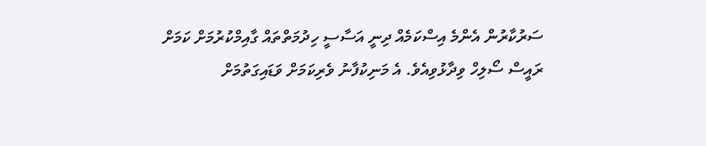ސަރުކާރުން އެންމެ އިސްކަމެއް ދިނީ އަސާސީ ހިދުމަތްތައް ގާއިމްކުރުމަށް ކަމަށް ރައީސް ސޯލިހް ވިދާޅުވިއެވެ. އެ މަނިކުފާނު ވެރިކަމަށް ވަޑައިގަތުމަށް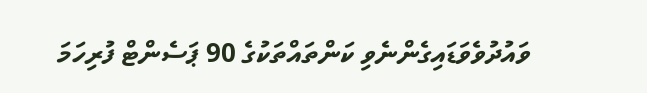ވައުދުވެވަޑައިގެންނެވި ކަންތައްތަކުގެ 90 ޕަސެންޓް ފުރިހަމަ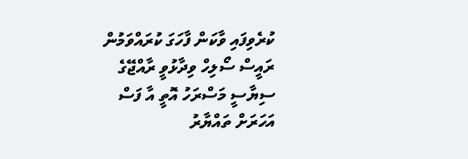ކުރެވިފައި ވާކަން ފާހަގަ ކުރައްވަމުން ރައީސް ސޯލިހް ވިދާޅުވީ ރާއްޖޭގެ ސިޔާސީ މަސްރަހު އޮތީ އާ ފަސް އަހަރަށް ތައްޔާރު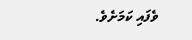ވެފައި ކަމަށެވެ.